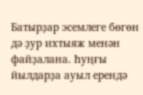Батырҙар эсемлеге бөгөн дә ҙур ихтыяж менән файҙалана. Һуңғы йылдарҙа ауыл ерендә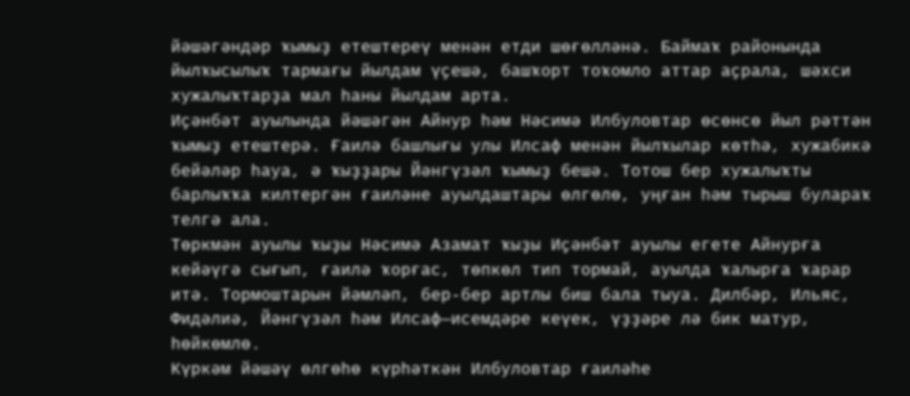йәшәгәндәр ҡымыҙ етештереү менән етди шөғөлләнә. Баймаҡ районында йылҡысылыҡ тармағы йылдам үҫешә, башҡорт тоҡомло аттар аҫрала, шәхси хужалыҡтарҙа мал һаны йылдам арта.
Иҫәнбәт ауылында йәшәгән Айнур һәм Нәсимә Илбуловтар өсөнсө йыл рәттән ҡымыҙ етештерә. Ғаилә башлығы улы Илсаф менән йылҡылар көтһә, хужабикә бейәләр һауа, ә ҡыҙҙары Йәнгүзәл ҡымыҙ бешә. Тотош бер хужалыҡты барлыҡҡа килтергән ғаиләне ауылдаштары өлгөлө, уңған һәм тырыш булараҡ телгә ала.
Төркмән ауылы ҡыҙы Нәсимә Азамат ҡыҙы Иҫәнбәт ауылы егете Айнурға кейәүгә сығып, ғаилә ҡорғас, төпкөл тип тормай, ауылда ҡалырға ҡарар итә. Тормоштарын йәмләп, бер-бер артлы биш бала тыуа. Дилбәр, Ильяс, Фидәлиә, Йәнгүзәл һәм Илсаф—исемдәре кеүек, үҙҙәре лә бик матур, һөйкөмлө.
Күркәм йәшәү өлгөһө күрһәткән Илбуловтар ғаиләһе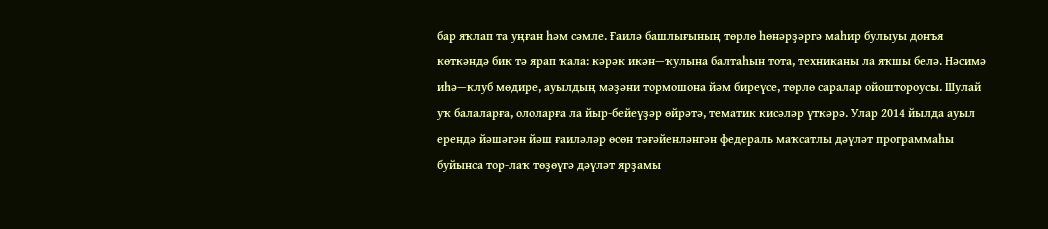бар яҡлап та уңған һәм сәмле. Ғаилә башлығының төрлө һөнәрҙәргә маһир булыуы донъя көткәндә бик тә ярап ҡала: кәрәк икән—ҡулына балтаһын тота, техниканы ла яҡшы белә. Нәсимә иһә—клуб мөдире, ауылдың мәҙәни тормошона йәм биреүсе, төрлө саралар ойоштороусы. Шулай уҡ балаларға, ололарға ла йыр-бейеүҙәр өйрәтә, тематик кисәләр үткәрә. Улар 2014 йылда ауыл ерендә йәшәгән йәш ғаиләләр өсөн тәғәйенләнгән федераль маҡсатлы дәүләт программаһы буйынса тор-лаҡ төҙөүгә дәүләт ярҙамы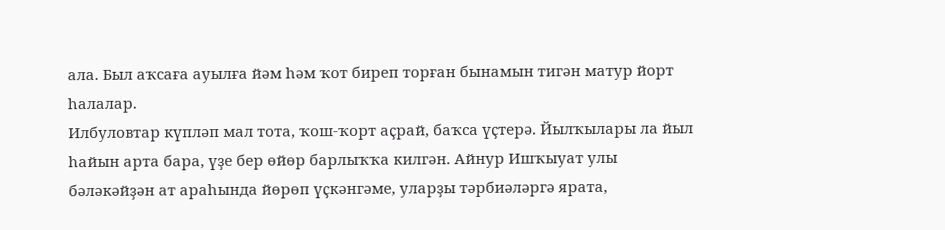ала. Был аҡсаға ауылға йәм һәм ҡот биреп торған бынамын тигән матур йорт һалалар.
Илбуловтар күпләп мал тота, ҡош-ҡорт аҫрай, баҡса үҫтерә. Йылҡылары ла йыл һайын арта бара, үҙе бер өйөр барлыҡҡа килгән. Айнур Ишҡыуат улы бәләкәйҙән ат араһында йөрөп үҫкәнгәме, уларҙы тәрбиәләргә ярата,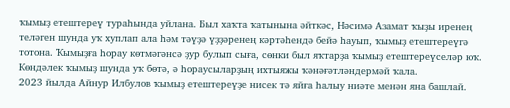ҡымыҙ етештереү тураһында уйлана. Был хаҡта ҡатынына әйткәс, Нәсимә Азамат ҡыҙы иренең теләген шунда уҡ хуплап ала һәм тәүҙә үҙҙәренең кәртәһендә бейә һауып, ҡымыҙ етештереүгә тотона. Ҡымыҙға һорау көтмәгәнсә ҙур булып сыға, сөнки был яҡтарҙа ҡымыҙ етештереүселәр юҡ. Көндәлек ҡымыҙ шунда уҡ бөтә, ә һораусыларҙың ихтыяжы ҡәнәғәтләндермәй ҡала.
2023 йылда Айнур Илбулов ҡымыҙ етештереүҙе нисек тә яйға һалыу ниәте менән яна башлай.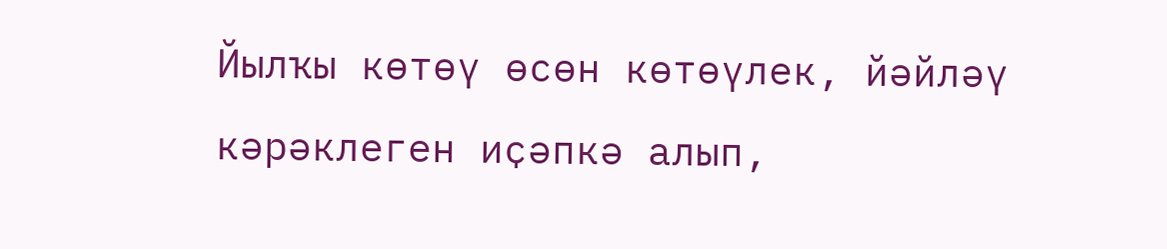Йылҡы көтөү өсөн көтөүлек, йәйләү кәрәклеген иҫәпкә алып,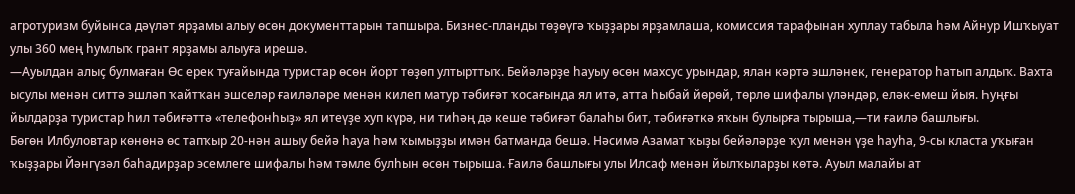агротуризм буйынса дәүләт ярҙамы алыу өсөн документтарын тапшыра. Бизнес-планды төҙөүгә ҡыҙҙары ярҙамлаша, комиссия тарафынан хуплау табыла һәм Айнур Ишҡыуат улы 360 мең һумлыҡ грант ярҙамы алыуға ирешә.
—Ауылдан алыҫ булмаған Өс ерек туғайында туристар өсөн йорт төҙөп ултырттыҡ. Бейәләрҙе һауыу өсөн махсус урындар, ялан кәртә эшләнек, генератор һатып алдыҡ. Вахта ысулы менән ситтә эшләп ҡайтҡан эшселәр ғаиләләре менән килеп матур тәбиғәт ҡосағында ял итә, атта һыбай йөрөй, төрлө шифалы үләндәр, еләк-емеш йыя. Һуңғы йылдарҙа туристар һил тәбиғәттә «телефонһыҙ» ял итеүҙе хуп күрә, ни тиһәң дә кеше тәбиғәт балаһы бит, тәбиғәткә яҡын булырға тырыша,—ти ғаилә башлығы.
Бөгөн Илбуловтар көнөнә өс тапҡыр 20-нән ашыу бейә һауа һәм ҡымыҙҙы имән батманда бешә. Нәсимә Азамат ҡыҙы бейәләрҙе ҡул менән үҙе һауһа, 9-сы класта уҡыған ҡыҙҙары Йәнгүзәл баһадирҙар эсемлеге шифалы һәм тәмле булһын өсөн тырыша. Ғаилә башлығы улы Илсаф менән йылҡыларҙы көтә. Ауыл малайы ат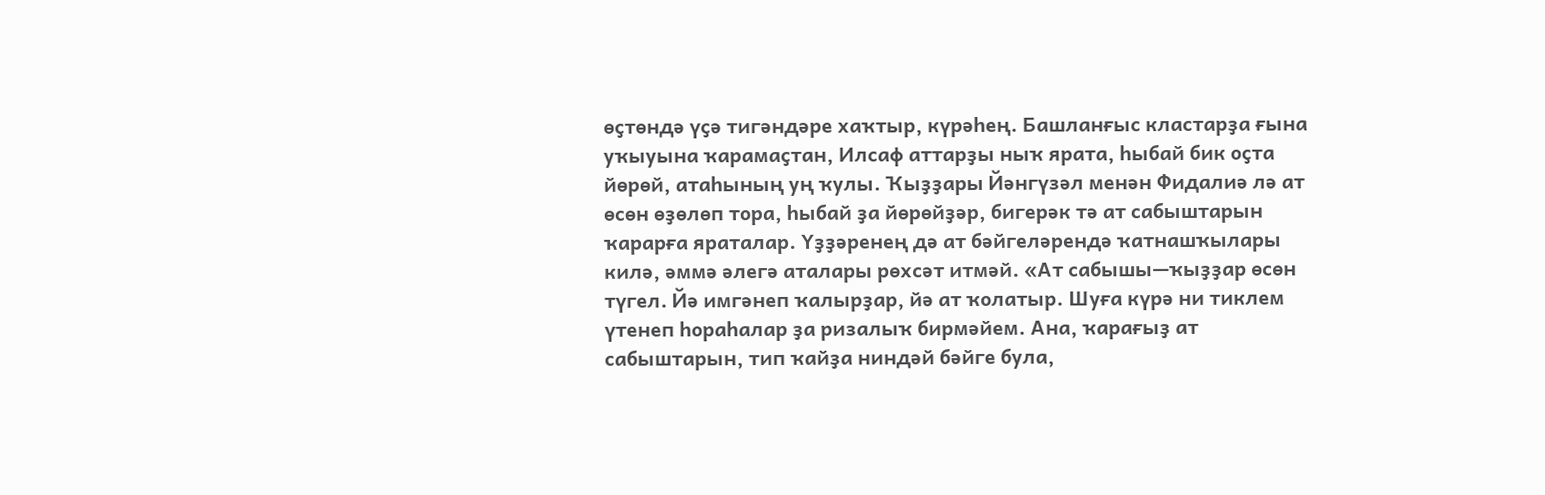өҫтөндә үҫә тигәндәре хаҡтыр, күрәһең. Башланғыс кластарҙа ғына уҡыуына ҡарамаҫтан, Илсаф аттарҙы ныҡ ярата, һыбай бик оҫта йөрөй, атаһының уң ҡулы. Ҡыҙҙары Йәнгүзәл менән Фидалиә лә ат өсөн өҙөлөп тора, һыбай ҙа йөрөйҙәр, бигерәк тә ат сабыштарын ҡарарға яраталар. Үҙҙәренең дә ат бәйгеләрендә ҡатнашҡылары килә, әммә әлегә аталары рөхсәт итмәй. «Ат сабышы—ҡыҙҙар өсөн түгел. Йә имгәнеп ҡалырҙар, йә ат ҡолатыр. Шуға күрә ни тиклем үтенеп һораһалар ҙа ризалыҡ бирмәйем. Ана, ҡарағыҙ ат сабыштарын, тип ҡайҙа ниндәй бәйге була,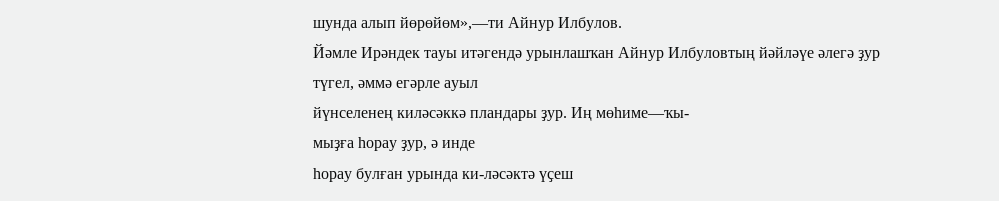шунда алып йөрөйөм»,—ти Айнур Илбулов.
Йәмле Ирәндек тауы итәгендә урынлашҡан Айнур Илбуловтың йәйләүе әлегә ҙур түгел, әммә егәрле ауыл
йүнселенең киләсәккә пландары ҙур. Иң мөһиме—ҡы-
мыҙға һорау ҙур, ә инде
һорау булған урында ки-ләсәктә үҫеш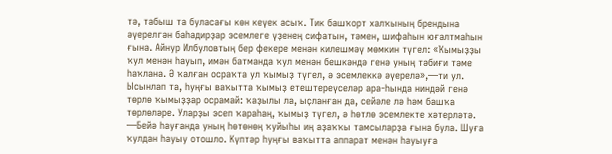тә, табыш та буласағы көн кеүек асыҡ. Тик башҡорт халҡының брендына әүерелгән баһадирҙар эсемлеге үҙенең сифатын, тәмен, шифаһын юғалтмаһын ғына. Айнур Илбуловтың бер фекере менән килешмәү мөмкин түгел: «Ҡымыҙҙы ҡул менән һауып, имән батманда ҡул менән бешкәндә генә уның тәбиғи тәме һаҡлана. Ә ҡалған осраҡта ул ҡымыҙ түгел, ә эсемлеккә әүерелә»,—ти ул. Ысынлап та, һуңғы ваҡытта ҡымыҙ етештереүселәр ара-һында ниндәй генә төрлө ҡымыҙҙар осрамай: ҡаҙылы ла, ыҫланған да, сейәле лә һәм башҡа төрлөләре. Уларҙы эсеп ҡараһаң, ҡымыҙ түгел, ә һөтлө эсемлекте хәтерләтә.
—Бейә һауғанда уның һөтөнөң ҡуйыһы иң аҙаҡҡы тамсыларҙа ғына була. Шуға ҡулдан һауыу отошло. Күптәр һуңғы ваҡытта аппарат менән һауыуға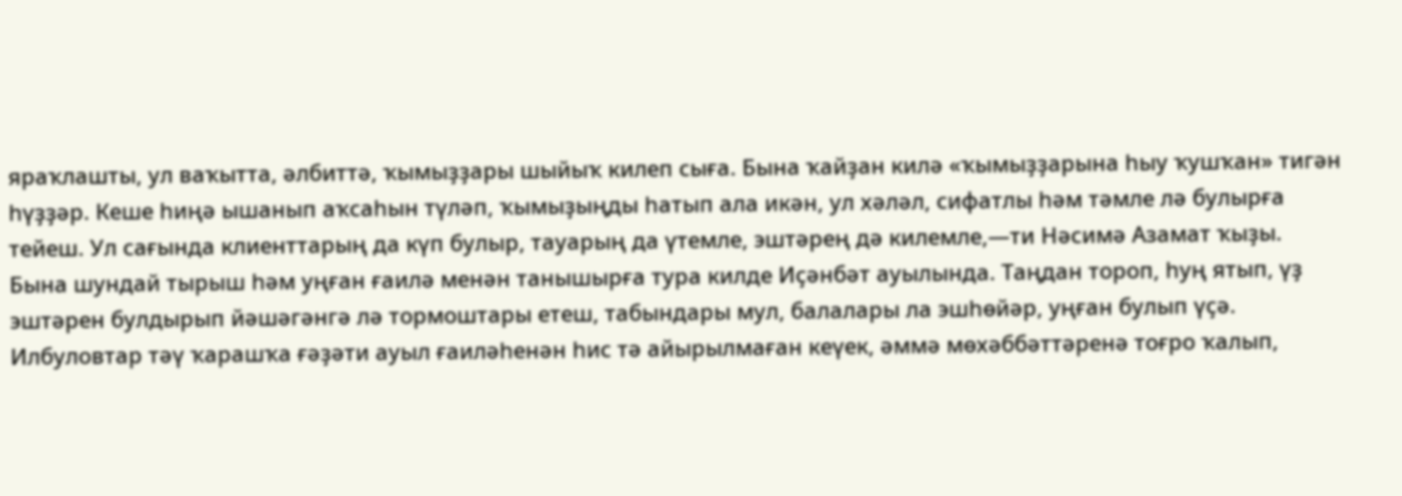яраҡлашты, ул ваҡытта, әлбиттә, ҡымыҙҙары шыйыҡ килеп сыға. Бына ҡайҙан килә «ҡымыҙҙарына һыу ҡушҡан» тигән һүҙҙәр. Кеше һиңә ышанып аҡсаһын түләп, ҡымыҙыңды һатып ала икән, ул хәләл, сифатлы һәм тәмле лә булырға тейеш. Ул сағында клиенттарың да күп булыр, тауарың да үтемле, эштәрең дә килемле,—ти Нәсимә Азамат ҡыҙы.
Бына шундай тырыш һәм уңған ғаилә менән танышырға тура килде Иҫәнбәт ауылында. Таңдан тороп, һуң ятып, үҙ эштәрен булдырып йәшәгәнгә лә тормоштары етеш, табындары мул, балалары ла эшһөйәр, уңған булып үҫә.
Илбуловтар тәү ҡарашҡа ғәҙәти ауыл ғаиләһенән һис тә айырылмаған кеүек, әммә мөхәббәттәренә тоғро ҡалып,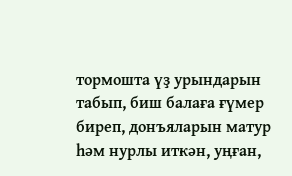тормошта үҙ урындарын табып, биш балаға ғүмер биреп, донъяларын матур һәм нурлы иткән, уңған,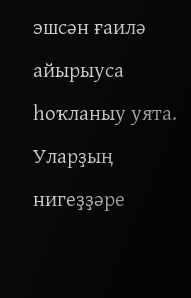эшсән ғаилә айырыуса һоҡланыу уята. Уларҙың нигеҙҙәре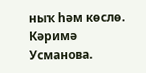ныҡ һәм көслө.
Кәримә Усманова.